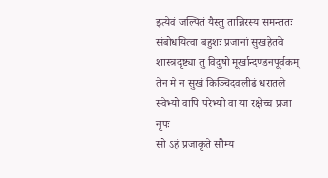इत्येवं जल्पितं यैस्तु तान्निरस्य समन्ततः
संबोधयित्वा बहुशः प्रजानां सुखहेतवे
शास्त्रदृष्ट्या तु विदुषो मूर्खान्दण्डनपूर्वकम्
तेन मे न सुखं किञ्चिदवलीढं धरातले
स्वेभ्यो वापि परेभ्यो वा या रक्षेच्च प्रजा नृपः
सो ऽहं प्रजाकृते सौम्य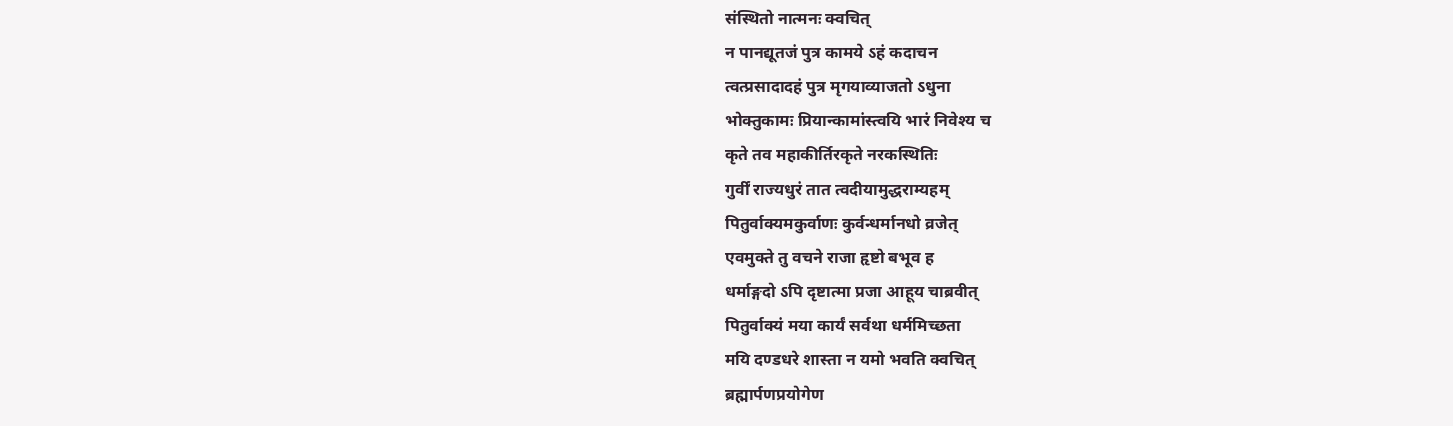संस्थितो नात्मनः क्वचित्
न पानद्यूतजं पुत्र कामये ऽहं कदाचन
त्वत्प्रसादादहं पुत्र मृगयाव्याजतो ऽधुना
भोक्तुकामः प्रियान्कामांस्त्वयि भारं निवेश्य च
कृते तव महाकीर्तिरकृते नरकस्थितिः
गुर्वीं राज्यधुरं तात त्वदीयामुद्धराम्यहम्
पितुर्वाक्यमकुर्वाणः कुर्वन्धर्मानधो व्रजेत्
एवमुक्ते तु वचने राजा हृष्टो बभूव ह
धर्माङ्गदो ऽपि दृष्टात्मा प्रजा आहूय चाब्रवीत्
पितुर्वाक्यं मया कार्यं सर्वथा धर्ममिच्छता
मयि दण्डधरे शास्ता न यमो भवति क्वचित्
ब्रह्मार्पणप्रयोगेण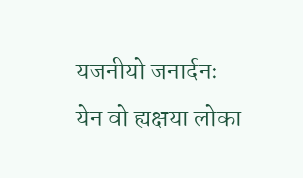यजनीयो जनार्दनः
येन वो ह्यक्षया लोका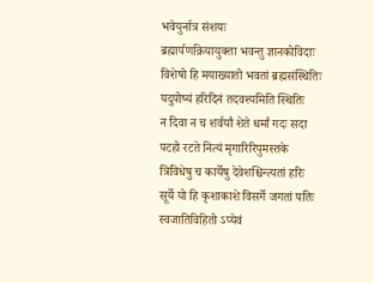भवेयुर्नात्र संशयः
ब्रह्मार्पणक्रियायुक्ता भवन्तु ज्ञानकोविदाः
विशेषो हि मयाख्यातो भवतां ब्रह्मसंस्थितिः
यदुपोष्यं हरिदिनं तदवश्यमिति स्थितिः
न दिवा न च शर्वर्यां शेते धर्मां गदः सदा
पटहो रटते नित्यं मृगारिरिपुमस्तके
त्रिविधेषु च कार्येषु देवेशश्चिन्त्यतां हरिः
सूर्ये यो हि कृशाकाशे विसर्गे जगतां पतिः
स्वजातिविहितो ऽप्येवं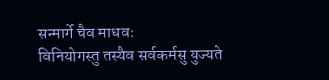सन्मार्गे चैव माधवः
विनियोगस्तु तस्यैव सर्वकर्मसु युज्यते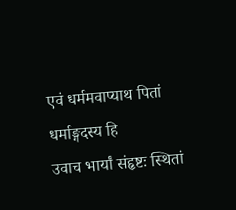एवं धर्ममवाप्याथ पितां धर्माङ्गदस्य हि
उवाच भार्यां संहृष्टः स्थितां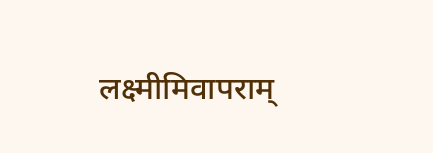लक्ष्मीमिवापराम्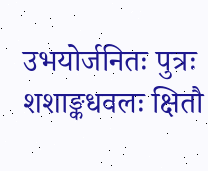उभयोर्जनितः पुत्रः शशाङ्कधवलः क्षितौ